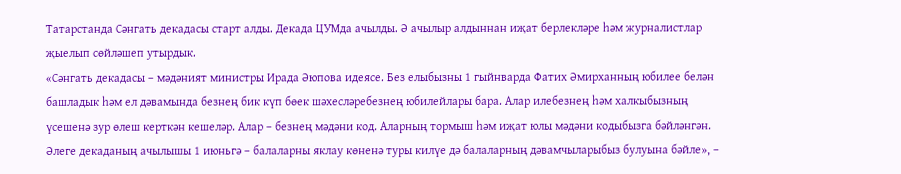Татарстанда Сәнгать декадасы старт алды. Декада ЦУМда ачылды. Ә ачылыр алдыннан иҗат берлекләре һәм журналистлар җыелып сөйләшеп утырдык.
«Сәнгать декадасы – мәдәният министры Ирада Әюпова идеясе. Без елыбызны 1 гыйнварда Фатих Әмирханның юбилее белән башладык һәм ел дәвамында безнең бик күп бөек шәхесләребезнең юбилейлары бара. Алар илебезнең һәм халкыбызның үсешенә зур өлеш керткән кешеләр. Алар – безнең мәдәни код. Аларның тормыш һәм иҗат юлы мәдәни кодыбызга бәйләнгән. Әлеге декаданың ачылышы 1 июньгә – балаларны яклау көненә туры килүе дә балаларның дәвамчыларыбыз булуына бәйле», –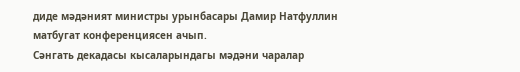диде мәдәният министры урынбасары Дамир Натфуллин матбугат конференциясен ачып.
Сәнгать декадасы кысаларындагы мәдәни чаралар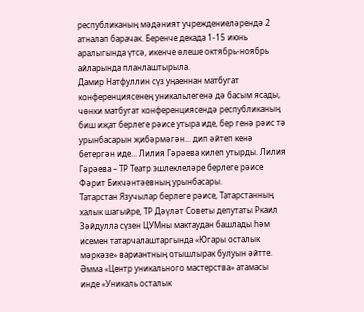республиканың мәдәният учреждениеләрендә 2 атналап барачак. Беренче декада 1-15 июнь аралыгында үтсә, икенче өлеше октябрь-ноябрь айларында планлаштырыла.
Дамир Натфуллин сүз уңаеннан матбугат конференциясенең уникальлегенә дә басым ясады, чөнки матбугат конференциясендә республиканың биш иҗат берлеге рәисе утыра иде, бер генә рәис тә урынбасарын җибәрмәгән... дип әйтеп кенә бетергән иде... Лилия Гәрәева килеп утырды. Лилия Гәрәева – ТР Театр эшлеклеләре берлеге рәисе Фәрит Бикчәнтәевның урынбасары.
Татарстан Язучылар берлеге рәисе, Татарстанның халык шагыйре, ТР Дәүләт Советы депутаты Ркаил Зәйдулла сүзен ЦУМны мактаудан башлады һәм исемен татарчалаштаргында «Югары осталык мәркәзе» вариантның отышлырак булуын әйтте. Әмма «Центр уникального мастерства» атамасы инде «Уникаль осталык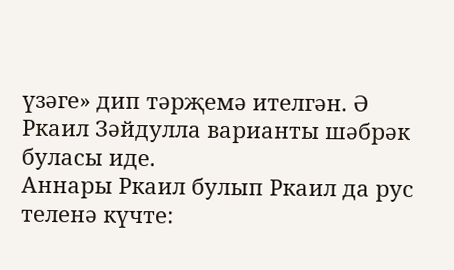үзәге» дип тәрҗемә ителгән. Ә Ркаил Зәйдулла варианты шәбрәк буласы иде.
Аннары Ркаил булып Ркаил да рус теленә күчте: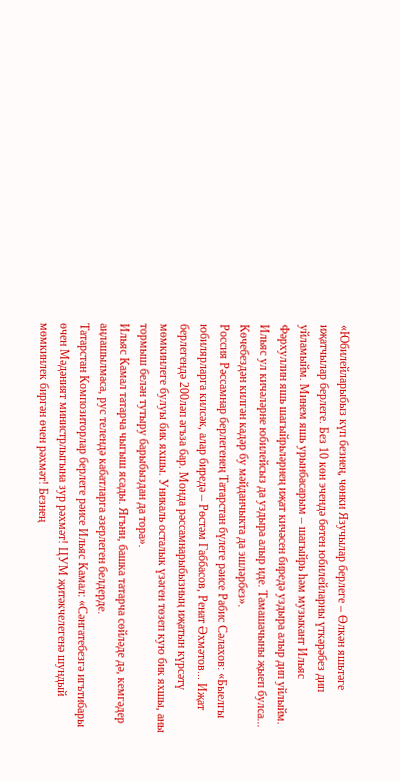«Юбилейларыбыз күп безнең, чөнки Язучылар берлеге – Өлкән яшьтәге иҗатчылар берлеге. Без 10 көн эчендә бөтен юбилейларны үткәрәбез дип уйламыйм. Минем яшь урынбасарым – шагыйрь һәм музыкант Ильяс Фәрхуллин яшь шагыйрьләрнең иҗат кичәсен биредә уздыра алыр дип уйлыйм. Ильяс ул кичәләрне юбилейсыз да уздыра алыр иде. Тамашачыны җыеп булса... Көчебездән килгән кадәр бу мәйданчыкта да эшләрбез».
Россия Рәссамнар берлегенең Татарстан бүлеге рәисе Рабис Сәлахов: «Быелгы юбилярларга килсәк, алар биредә – Рөстәм Габбасов, Ренат Әхмәтов... Иҗат берлегендә 200ләп әгъза бар. Монда рәссамнарыбызның иҗатын күрсәтү мөмкинлеге булуы бик яхшы. Уникаль осталык үзәген төзеп кую бик яхшы, аны тормыш белән тутыру барыбыздан да тора».
Ильяс Камал татарча чыгыш ясады. Ягъни, башка татарча сөйләде дә, кемгәдер аңлашылмаса, рус телендә кабатларга әзерлеген белдерде.
Татарстан Композиторлар берлеге рәисе Ильяс Камал: «Сәнгатебезгә игътибары өчен Мәдәният министрлыгына зур рәхмәт! ЦУМ җитәкчелегенә шундый мөмкинлек биргән өчен рәхмәт! Безнең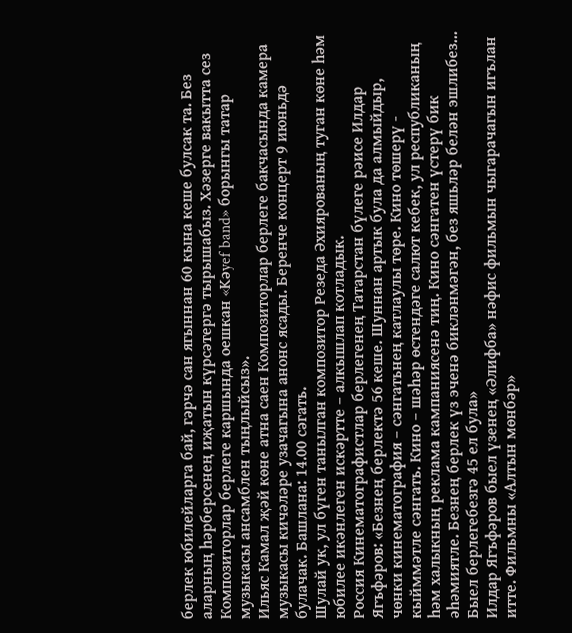берлек юбилейларга бай, гәрчә сан ягыннан 60 кына кеше булсак та. Без аларның һәрберсенең иҗатын күрсәтергә тырышабыз. Хәзерге вакытта сез Композиторлар берлеге каршында оешкан «Kәyef band» борынгы татар музыкасы ансамблен тыңлыйсыз».
Ильяс Камал җәй көне атна саен Композиторлар берлеге бакчасында камера музыкасы кичәләре узачагына анонс ясады. Беренче концерт 9 июньдә булачак. Башлана: 14.00 сәгать.
Шулай ук, ул бүген танылган композитор Резеда Әхиярованың туган көне һәм юбилее икәнлеген искәртте – алкышлап котладык.
Россия Кинематографистлар берлегенең Татарстан бүлеге рәисе Илдар Ягъфәров: «Безнең берлектә 56 кеше. Шуннан артык була да алмыйдыр, чөнки кинематография – сәнгатьнең катлаулы төре. Кино төшерү - кыйммәтле сәнгать. Кино – шәһәр өстендәге салют кебек, ул республиканың һәм халыкның реклама кампаниясенә тиң. Кино сәнгатен үстерү бик әһәмиятле. Безнең берлек үз эченә бикләнмәгән, без яшьләр белән эшлибез... Быел берлегебезгә 45 ел була»
Илдар Ягъфәров быел үзенең «Әлифба» нәфис фильмын чыгарачагын игълан итте. Фильмны «Алтын мөнбәр»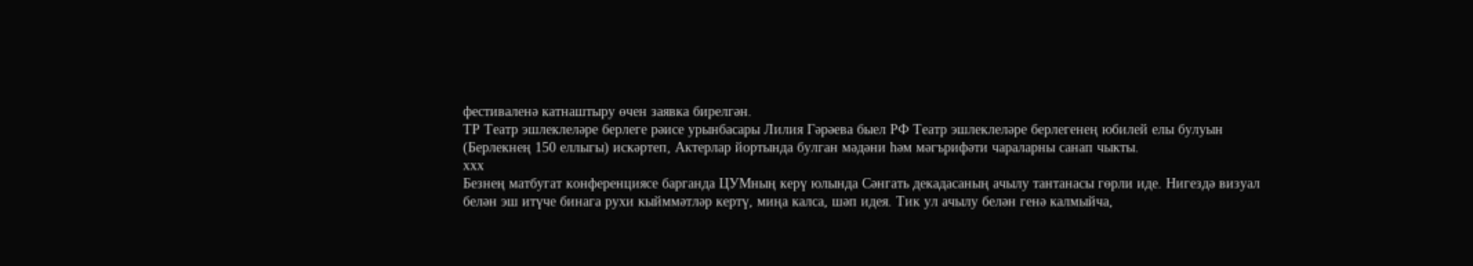фестиваленә катнаштыру өчен заявка бирелгән.
ТР Театр эшлеклеләре берлеге рәисе урынбасары Лилия Гәрәева быел РФ Театр эшлеклеләре берлегенең юбилей елы булуын (Берлекнең 150 еллыгы) искәртеп, Актерлар йортында булган мәдәни һәм мәгърифәти чараларны санап чыкты.
ххх
Безнең матбугат конференциясе барганда ЦУМның керү юлында Сәнгать декадасаның ачылу тантанасы гөрли иде. Нигездә визуал белән эш итүче бинага рухи кыйммәтләр кертү, миңа калса, шәп идея. Тик ул ачылу белән генә калмыйча,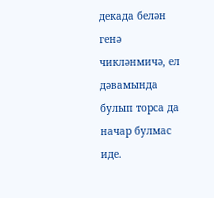декада белән генә чикләнмичә, ел дәвамында булып торса да начар булмас иде.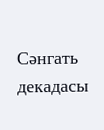Сәнгать декадасы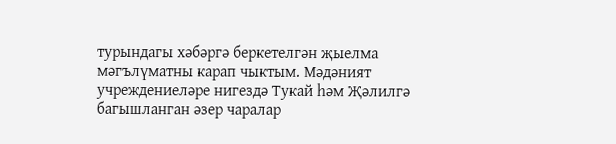турындагы хәбәргә беркетелгән җыелма мәгълүматны карап чыктым. Мәдәният учреждениеләре нигездә Тукай һәм Җәлилгә багышланган әзер чаралар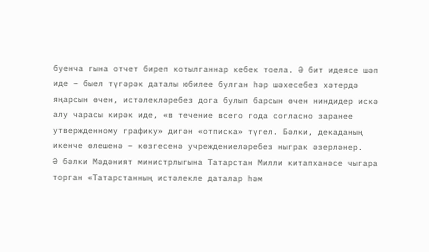буенча гына отчет биреп котылганнар кебек тоела. Ә бит идеясе шәп иде – быел түгәрәк даталы юбилее булган һәр шәхесебез хәтердә яңарсын өчен, истәлекләребез дога булып барсын өчен ниндидер искә алу чарасы кирәк иде, «в течение всего года согласно заранее утвержденному графику» дигән «отписка» түгел. Бәлки, декаданың икенче өлешенә – көзгесенә учреждениеләребез ныграк әзерләнер.
Ә бәлки Мәдәният министрлыгына Татарстан Милли китапханәсе чыгара торган «Татарстанның истәлекле даталар һәм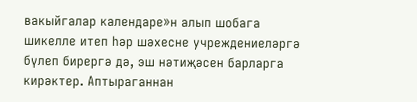вакыйгалар календаре»н алып шобага шикелле итеп һәр шәхесне учреждениеләргә бүлеп бирергә дә, эш нәтиҗәсен барларга кирәктер. Аптыраганнан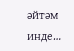әйтәм инде…